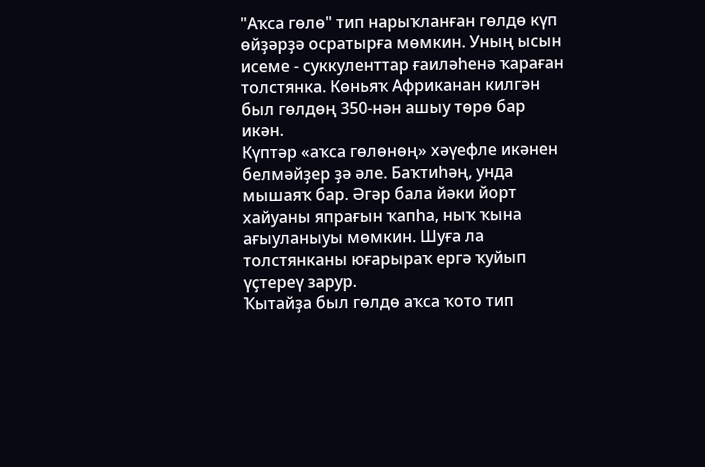"Аҡса гөлө" тип нарыҡланған гөлдө күп өйҙәрҙә осратырға мөмкин. Уның ысын исеме - суккуленттар ғаиләһенә ҡараған толстянка. Көньяҡ Африканан килгән был гөлдөң 350-нән ашыу төрө бар икән.
Күптәр «аҡса гөлөнөң» хәүефле икәнен белмәйҙер ҙә әле. Баҡтиһәң, унда мышаяҡ бар. Әгәр бала йәки йорт хайуаны япрағын ҡапһа, ныҡ ҡына ағыуланыуы мөмкин. Шуға ла толстянканы юғарыраҡ ергә ҡуйып үҫтереү зарур.
Ҡытайҙа был гөлдө аҡса ҡото тип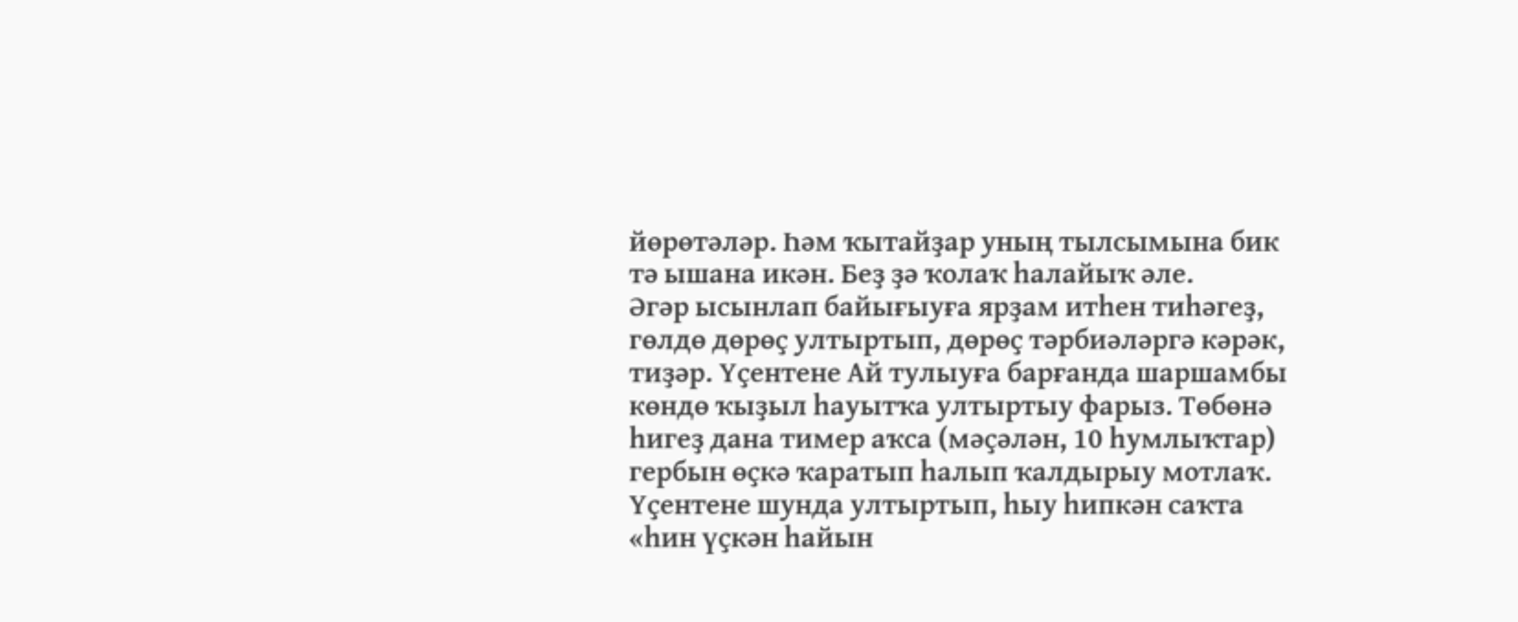йөрөтәләр. Һәм ҡытайҙар уның тылсымына бик тә ышана икән. Беҙ ҙә ҡолаҡ һалайыҡ әле.
Әгәр ысынлап байығыуға ярҙам итһен тиһәгеҙ, гөлдө дөрөҫ ултыртып, дөрөҫ тәрбиәләргә кәрәк, тиҙәр. Үҫентене Ай тулыуға барғанда шаршамбы көндө ҡыҙыл һауытҡа ултыртыу фарыз. Төбөнә һигеҙ дана тимер аҡса (мәҫәлән, 10 һумлыҡтар) гербын өҫкә ҡаратып һалып ҡалдырыу мотлаҡ. Үҫентене шунда ултыртып, һыу һипкән саҡта «һин үҫкән һайын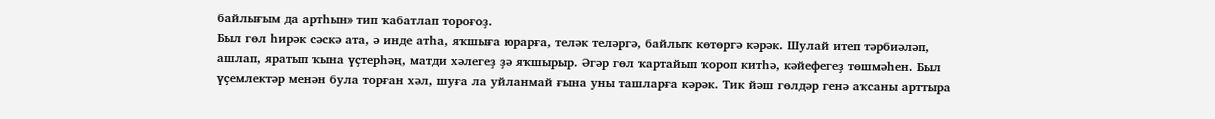байлығым да артһын» тип ҡабатлап тороғоҙ.
Был гөл һирәк сәскә ата, ә инде атһа, яҡшыға юрарға, теләк теләргә, байлыҡ көтөргә кәрәк. Шулай итеп тәрбиәләп, ашлап, яратып ҡына үҫтерһәң, матди хәлегеҙ ҙә яҡшырыр. Әгәр гөл ҡартайып ҡороп китһә, кәйефегеҙ төшмәһен. Был үҫемлектәр менән була торған хәл, шуға ла уйланмай ғына уны ташларға кәрәк. Тик йәш гөлдәр генә аҡсаны арттыра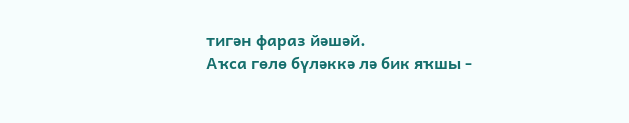тигән фараз йәшәй.
Аҡса гөлө бүләккә лә бик яҡшы -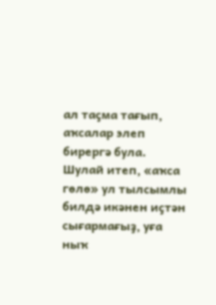ал таҫма тағып, аҡсалар элеп бирергә була. Шулай итеп, «аҡса гөлө» ул тылсымлы билдә икәнен иҫтән сығармағыҙ, уға ныҡ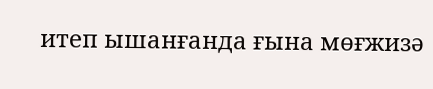итеп ышанғанда ғына мөғжизә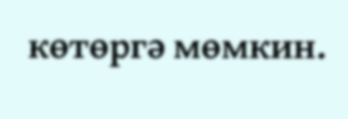көтөргә мөмкин.